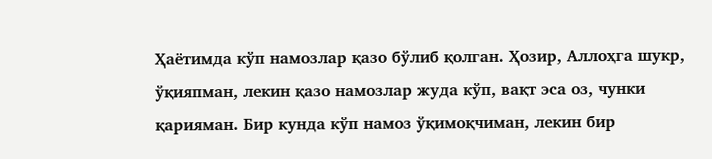Ҳаётимда кўп намозлар қазо бўлиб қолган. Ҳозир, Аллоҳга шукр, ўқияпман, лекин қазо намозлар жуда кўп, вақт эса оз, чунки қарияман. Бир кунда кўп намоз ўқимоқчиман, лекин бир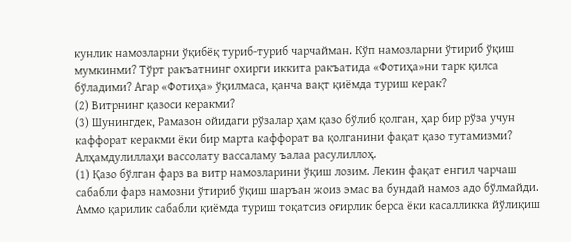кунлик намозларни ўқибёқ туриб-туриб чарчайман. Кўп намозларни ўтириб ўқиш мумкинми? Тўрт ракъатнинг охирги иккита ракъатида «Фотиҳа»ни тарк қилса бўладими? Агар «Фотиҳа» ўқилмаса, қанча вақт қиёмда туриш керак?
(2) Витрнинг қазоси керакми?
(3) Шунингдек, Рамазон ойидаги рўзалар ҳам қазо бўлиб қолган, ҳар бир рўза учун каффорат керакми ёки бир марта каффорат ва қолганини фақат қазо тутамизми?
Алҳамдулиллаҳи вассолату вассаламу ъалаа расулиллоҳ.
(1) Қазо бўлган фарз ва витр намозларини ўқиш лозим. Лекин фақат енгил чарчаш сабабли фарз намозни ўтириб ўқиш шаръан жоиз эмас ва бундай намоз адо бўлмайди. Аммо қарилик сабабли қиёмда туриш тоқатсиз оғирлик берса ёки касалликка йўлиқиш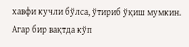хавфи кучли бўлса, ўтириб ўқиш мумкин. Агар бир вақтда кўп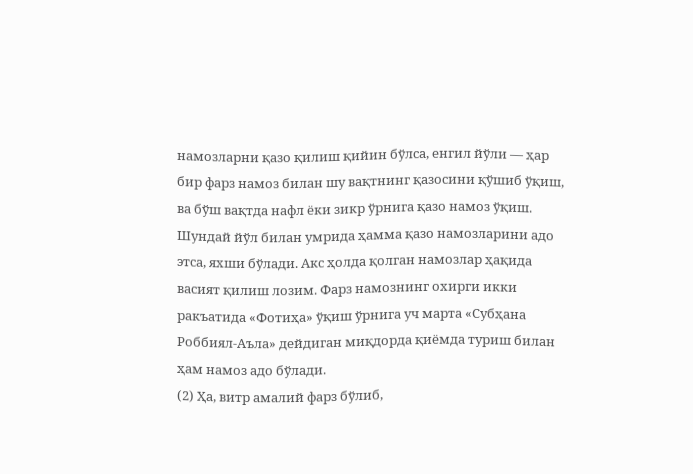намозларни қазо қилиш қийин бўлса, енгил йўли — ҳар бир фарз намоз билан шу вақтнинг қазосини қўшиб ўқиш, ва бўш вақтда нафл ёки зикр ўрнига қазо намоз ўқиш. Шундай йўл билан умрида ҳамма қазо намозларини адо этса, яхши бўлади. Акс ҳолда қолган намозлар ҳақида васият қилиш лозим. Фарз намознинг охирги икки ракъатида «Фотиҳа» ўқиш ўрнига уч марта «Субҳана Роббиял-Аъла» дейдиган миқдорда қиёмда туриш билан ҳам намоз адо бўлади.
(2) Ҳа, витр амалий фарз бўлиб,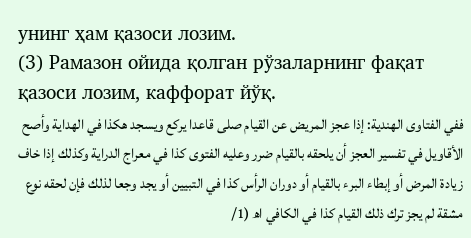унинг ҳам қазоси лозим.
(3) Рамазон ойида қолган рўзаларнинг фақат қазоси лозим, каффорат йўқ.
ففي الفتاوى الهندية: إذا عجز المريض عن القيام صلى قاعدا يركع ويسجد هكذا في الهداية وأصح الأقاويل في تفسير العجز أن يلحقه بالقيام ضرر وعليه الفتوى كذا في معراج الدراية وكذلك إذا خاف زيادة المرض أو إبطاء البرء بالقيام أو دوران الرأس كذا في التبيين أو يجد وجعا لذلك فإن لحقه نوع مشقة لم يجز ترك ذلك القيام كذا في الكافي اھ (1/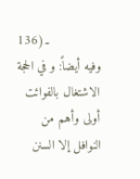136)۔
وفيه أیضاً: و في الحجة الاشتغال بالفوائت أولى وأهم من النوافل إلا السنن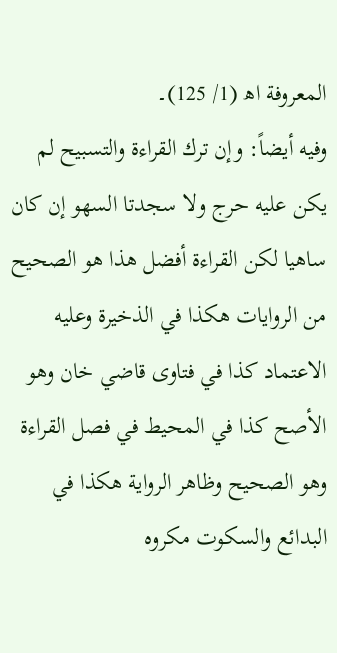المعروفة اھ (1/ 125)۔
وفيه أیضاً: وإن ترك القراءة والتسبيح لم يكن عليه حرج ولا سجدتا السهو إن كان ساهيا لكن القراءة أفضل هذا هو الصحيح من الروايات هكذا في الذخيرة وعليه الاعتماد كذا في فتاوى قاضي خان وهو الأصح كذا في المحيط في فصل القراءة وهو الصحيح وظاهر الرواية هكذا في البدائع والسكوت مكروه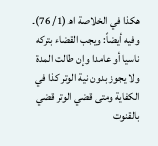هكذا في الخلاصة اھ (1/ 76)۔
وفيه أیضاً: ويجب القضاء بتركه ناسيا أو عامدا وإن طالت المدة ولا يجوز بدون نية الوتر كذا في الكفاية ومتى قضي الوتر قضي بالقنوت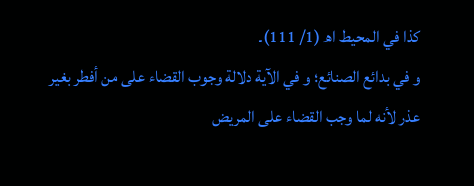كذا في المحيط اھ (1/ 111)۔
و في بدائع الصنائع؛ و في الآية دلالة وجوب القضاء على من أفطر بغير عذر لأنه لما وجب القضاء على المريض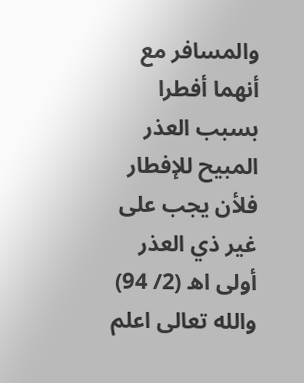والمسافر مع أنهما أفطرا بسبب العذر المبيح للإفطار فلأن يجب على غير ذي العذر أولى اھ (2/ 94) والله تعالى اعلم